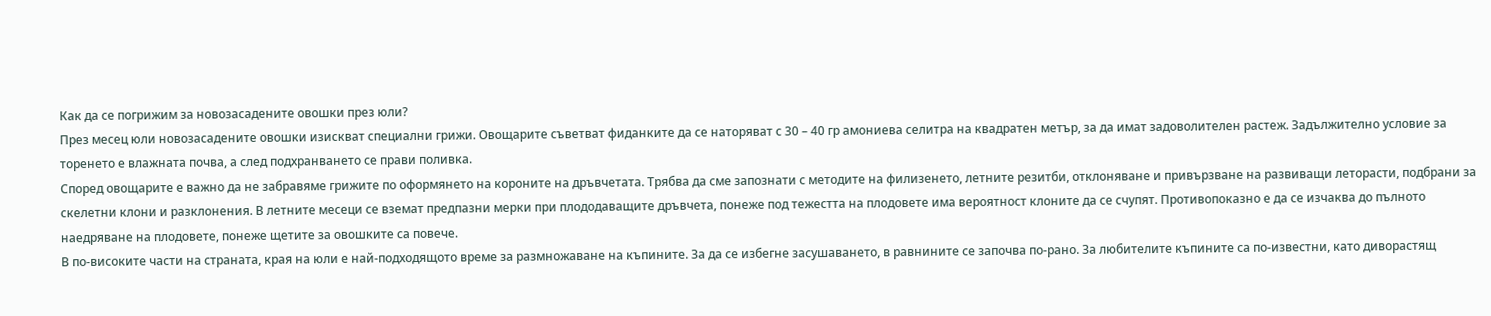Как да се погрижим за новозасадените овошки през юли?
През месец юли новозасадените овошки изискват специални грижи. Овощарите съветват фиданките да се наторяват с 30 – 40 гр амониева селитра на квадратен метър, за да имат задоволителен растеж. Задължително условие за торенето е влажната почва, а след подхранването се прави поливка.
Според овощарите е важно да не забравяме грижите по оформянето на короните на дръвчетата. Трябва да сме запознати с методите на филизенето, летните резитби, отклоняване и привързване на развиващи леторасти, подбрани за скелетни клони и разклонения. В летните месеци се вземат предпазни мерки при плододаващите дръвчета, понеже под тежестта на плодовете има вероятност клоните да се счупят. Противопоказно е да се изчаква до пълното наедряване на плодовете, понеже щетите за овошките са повече.
В по-високите части на страната, края на юли е най-подходящото време за размножаване на къпините. За да се избегне засушаването, в равнините се започва по-рано. За любителите къпините са по-известни, като диворастящ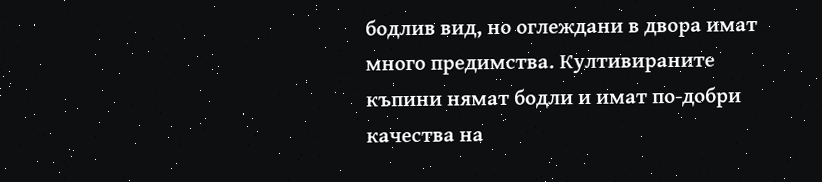бодлив вид, но оглеждани в двора имат много предимства. Култивираните къпини нямат бодли и имат по-добри качества на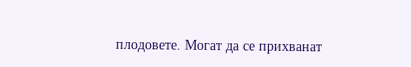плодовете. Могат да се прихванат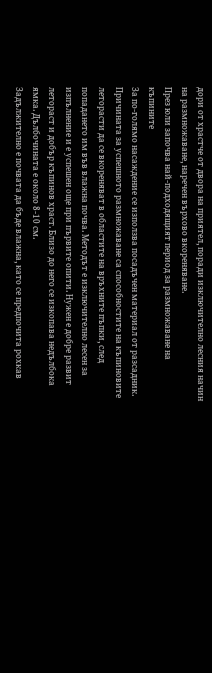дори от храстче от двора на приятел, поради изключително лесния начин на размножаване, наречен върхово вкореняване.
През юли започва най-подходящият период за размножаване на къпините
За по-голямо насаждение се използва посадъчен материал от разсадник. Причината за успешното размножаване са способностите на къпиновите леторасти да се вкореняват в областите на връхните пъпки, след попадането им във влажна почва. Методът е изключително лесен за изпълнение и е успешен още при първите опити. Нужен е добре развит летораст и добър къпинов храст. Близо до него се изкопава недълбока ямка. Дълбочината е около 8-10 см.
Задължително е почвата да бъде влажна, като се предпочита рохкав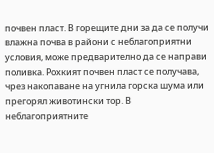почвен пласт. В горещите дни за да се получи влажна почва в райони с неблагоприятни условия, може предварително да се направи поливка. Рохкият почвен пласт се получава, чрез накопаване на угнила горска шума или прегорял животински тор. В неблагоприятните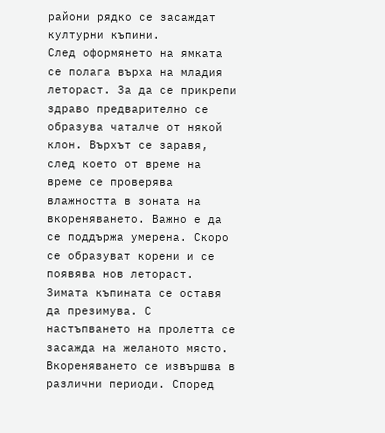райони рядко се засаждат културни къпини.
След оформянето на ямката се полага върха на младия летораст. За да се прикрепи здраво предварително се образува чаталче от някой клон. Върхът се заравя, след което от време на време се проверява влажността в зоната на вкореняването. Важно е да се поддържа умерена. Скоро се образуват корени и се появява нов летораст. Зимата къпината се оставя да презимува. С настъпването на пролетта се засажда на желаното място. Вкореняването се извършва в различни периоди. Според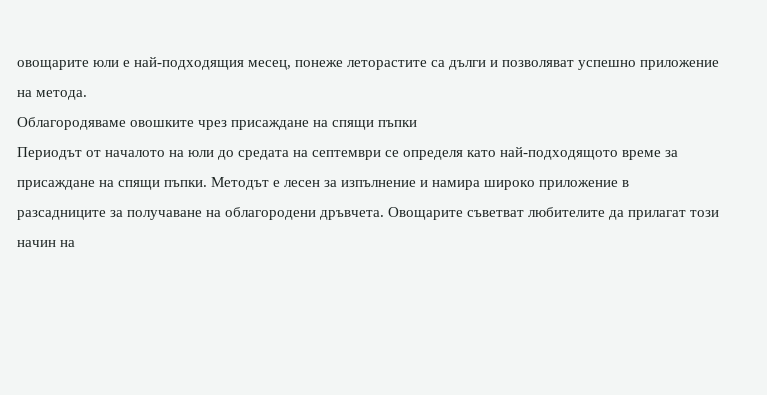овощарите юли е най-подходящия месец, понеже леторастите са дълги и позволяват успешно приложение на метода.
Облагородяваме овошките чрез присаждане на спящи пъпки
Периодът от началото на юли до средата на септември се определя като най-подходящото време за присаждане на спящи пъпки. Методът е лесен за изпълнение и намира широко приложение в разсадниците за получаване на облагородени дръвчета. Овощарите съветват любителите да прилагат този начин на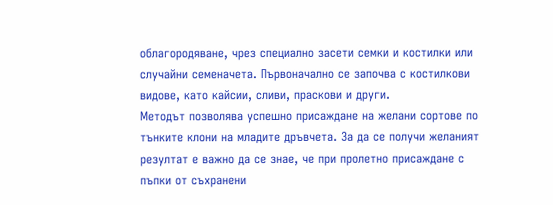облагородяване, чрез специално засети семки и костилки или случайни семеначета. Първоначално се започва с костилкови видове, като кайсии, сливи, праскови и други.
Методът позволява успешно присаждане на желани сортове по тънките клони на младите дръвчета. За да се получи желаният резултат е важно да се знае, че при пролетно присаждане с пъпки от съхранени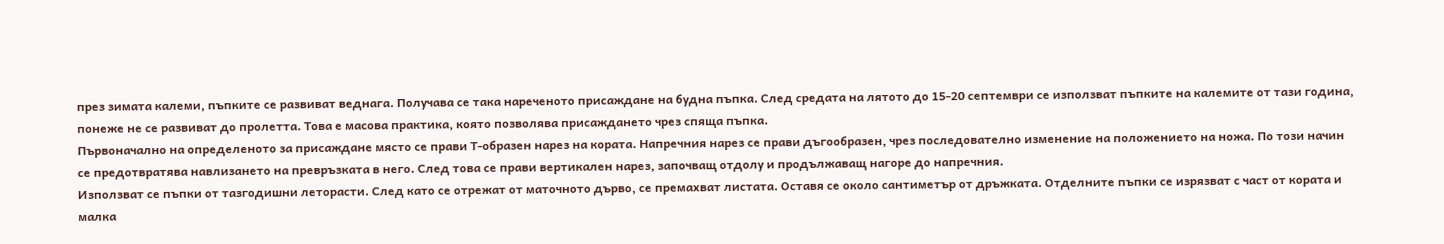през зимата калеми, пъпките се развиват веднага. Получава се така нареченото присаждане на будна пъпка. След средата на лятото до 15-20 септември се използват пъпките на калемите от тази година, понеже не се развиват до пролетта. Това е масова практика, която позволява присаждането чрез спяща пъпка.
Първоначално на определеното за присаждане място се прави Т-образен нарез на кората. Напречния нарез се прави дъгообразен, чрез последователно изменение на положението на ножа. По този начин се предотвратява навлизането на превръзката в него. След това се прави вертикален нарез, започващ отдолу и продължаващ нагоре до напречния.
Използват се пъпки от тазгодишни леторасти. След като се отрежат от маточното дърво, се премахват листата. Оставя се около сантиметър от дръжката. Отделните пъпки се изрязват с част от кората и малка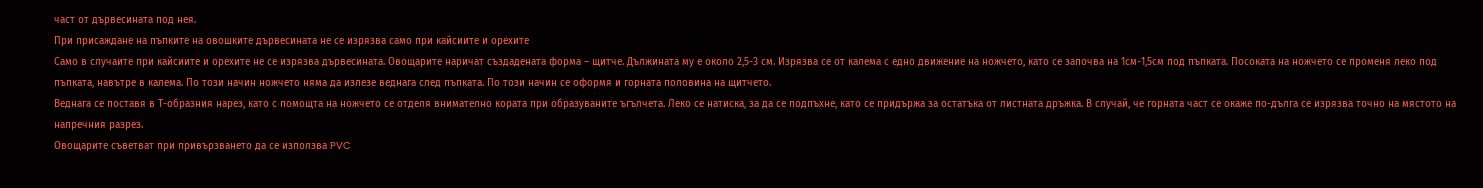част от дървесината под нея.
При присаждане на пъпките на овошките дървесината не се изрязва само при кайсиите и орехите
Само в случаите при кайсиите и орехите не се изрязва дървесината. Овощарите наричат създадената форма – щитче. Дължината му е около 2,5-3 см. Изрязва се от калема с едно движение на ножчето, като се започва на 1см-1,5см под пъпката. Посоката на ножчето се променя леко под пъпката, навътре в калема. По този начин ножчето няма да излезе веднага след пъпката. По този начин се оформя и горната половина на щитчето.
Веднага се поставя в Т-образния нарез, като с помощта на ножчето се отделя внимателно кората при образуваните ъгълчета. Леко се натиска, за да се подпъхне, като се придържа за остатъка от листната дръжка. В случай, че горната част се окаже по-дълга се изрязва точно на мястото на напречния разрез.
Овощарите съветват при привързването да се използва PVC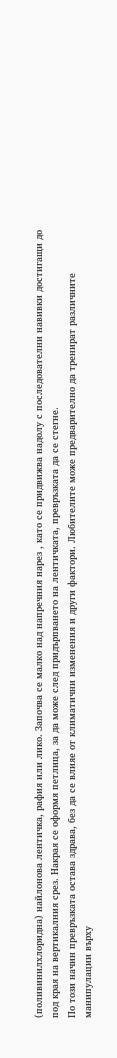(поливинилхлоридна) найлонова лентичка, рафия или лико. Започва се малко над напречния нарез , като се придвижва надолу с последователни навивки достигащи до под края на вертикалния срез. Накрая се оформя петлица, за да може след придърпването на лентичката, превръзката да се стегне.
По този начин превръзката остава здрава, без да се влияе от климатични изменения и други фактори. Любителите може предварително да тренират различните манипулации върху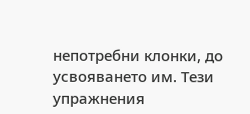непотребни клонки, до усвояването им. Тези упражнения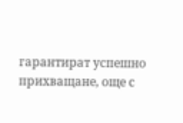гарантират успешно прихващане, още с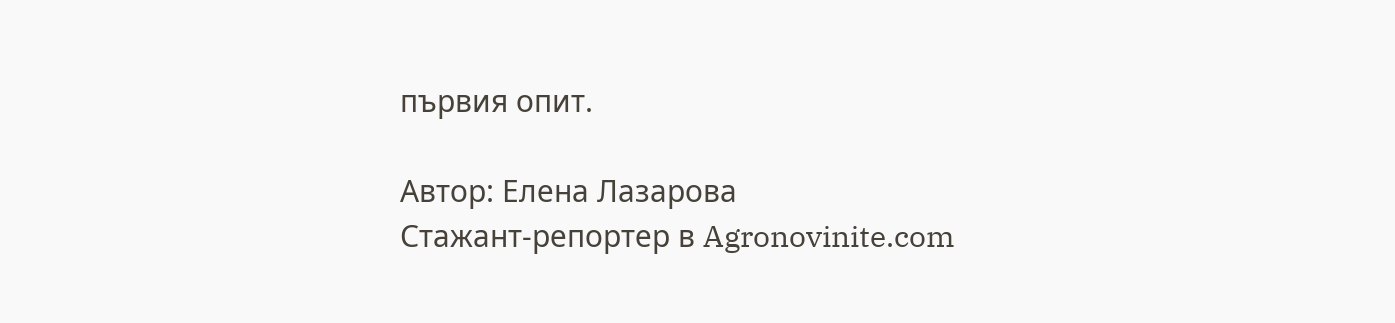първия опит.

Автор: Елена Лазарова
Стажант-репортер в Agronovinite.com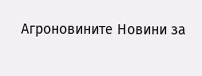Агроновините Новини за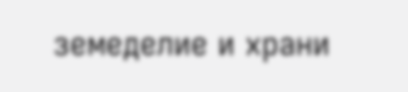земеделие и храни